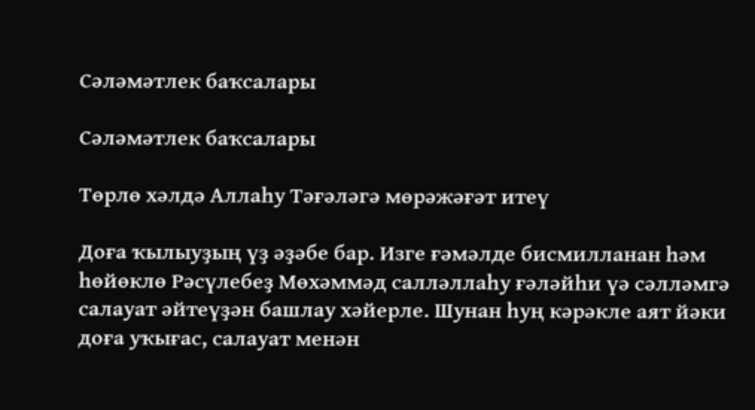Сәләмәтлек баҡсалары

Сәләмәтлек баҡсалары

Төрлө хәлдә Аллаһу Тәғәләгә мөрәжәғәт итеү

Доға ҡылыуҙың үҙ әҙәбе бар. Изге ғәмәлде бисмилланан һәм һөйөклө Рәсүлебеҙ Мөхәммәд салләллаһу ғәләйһи үә сәлләмгә салауат әйтеүҙән башлау хәйерле. Шунан һуң кәрәкле аят йәки доға уҡығас, салауат менән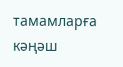тамамларға кәңәш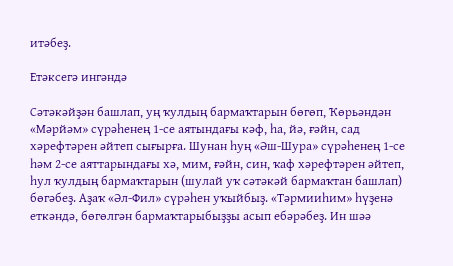итәбеҙ.

Етәксегә ингәндә

Сәтәкәйҙән башлап, уң ҡулдың бармаҡтарын бөгөп, Ҡөрьәндән «Мәрйәм» сүрәһенең 1-се аятындағы кәф, һа, йә, ғәйн, сад хәрефтәрен әйтеп сығырға. Шунан һуң «Әш-Шура» сүрәһенең 1-се һәм 2-се аяттарындағы хә, мим, ғәйн, син, ҡаф хәрефтәрен әйтеп, һул ҡулдың бармаҡтарын (шулай уҡ сәтәкәй бармаҡтан башлап) бөгәбеҙ. Аҙаҡ «Әл-Фил» сүрәһен уҡыйбыҙ. «Тәрмииһим» һүҙенә еткәндә, бөгөлгән бармаҡтарыбыҙҙы асып ебәрәбеҙ. Ин шәә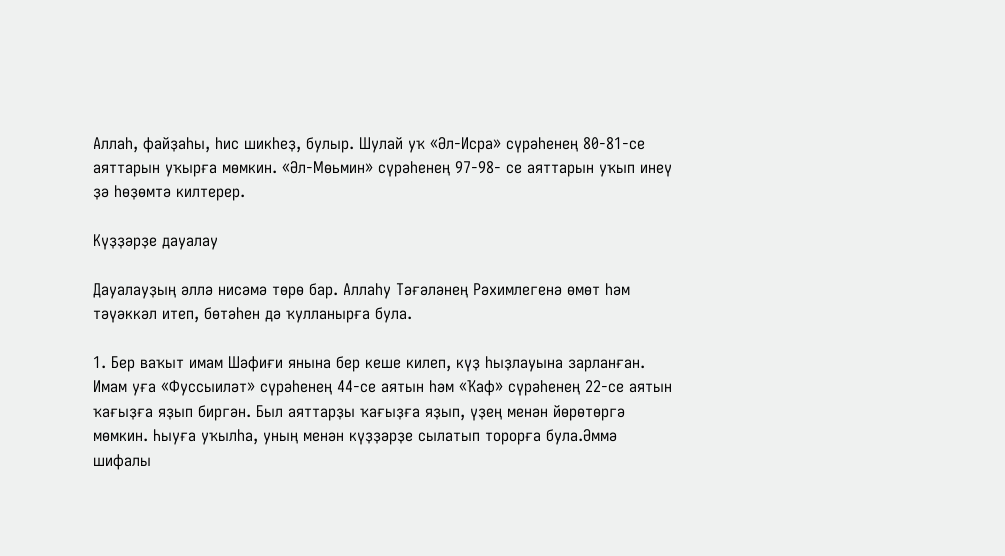Аллаһ, файҙаһы, һис шикһеҙ, булыр. Шулай уҡ «Әл-Исра» сүрәһенең 80-81-се аяттарын уҡырға мөмкин. «Әл-Мөьмин» сүрәһенең 97-98- се аяттарын уҡып инеү ҙә һөҙөмтә килтерер.

Күҙҙәрҙе дауалау

Дауалауҙың әллә нисәмә төрө бар. Аллаһу Тәғәләнең Рәхимлегенә өмөт һәм тәүәккәл итеп, бөтәһен дә ҡулланырға була.

1. Бер ваҡыт имам Шәфиғи янына бер кеше килеп, күҙ һыҙлауына зарланған. Имам уға «Фуссыиләт» сүрәһенең 44-се аятын һәм «Ҡаф» сүрәһенең 22-се аятын ҡағыҙға яҙып биргән. Был аяттарҙы ҡағыҙға яҙып, үҙең менән йөрөтөргә мөмкин. Һыуға уҡылһа, уның менән күҙҙәрҙе сылатып торорға була.Әммә шифалы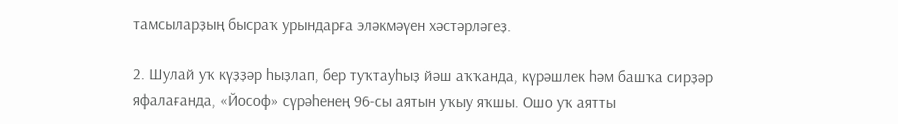тамсыларҙың бысраҡ урындарға эләкмәүен хәстәрләгеҙ.

2. Шулай уҡ күҙҙәр һыҙлап, бер туҡтауһыҙ йәш аҡҡанда, күрәшлек һәм башҡа сирҙәр яфалағанда, «Йософ» сүрәһенең 96-сы аятын уҡыу яҡшы. Ошо уҡ аятты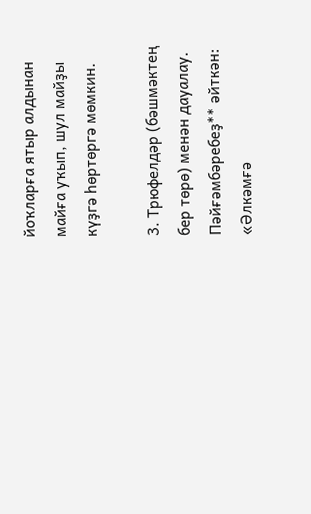йоҡларға ятыр алдынан майға уҡып, шул майҙы күҙгә һөртөргә мөмкин.

3. Трюфелдәр (бәшмәктең бер төрө) менән дауалау. Пәйғәмбәребеҙ** әйткән: «Әлкәмғә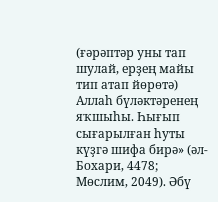(ғәрәптәр уны тап шулай, ерҙең майы тип атап йөрөтә) Аллаһ бүләктәренең яҡшыһы. Һығып сығарылған һуты күҙгә шифа бирә» (әл-Бохари, 4478; Мөслим, 2049). Әбү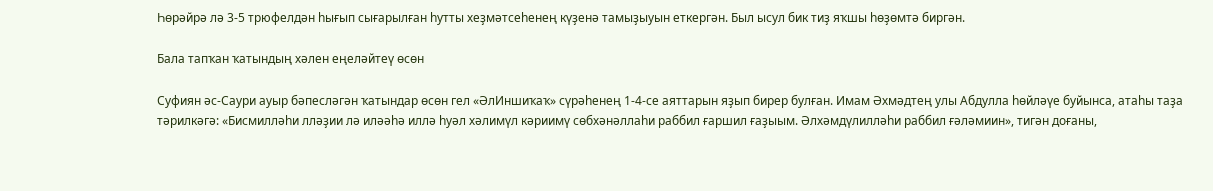Һөрәйрә лә 3-5 трюфелдән һығып сығарылған һутты хеҙмәтсеһенең күҙенә тамыҙыуын еткергән. Был ысул бик тиҙ яҡшы һөҙөмтә биргән.

Бала тапҡан ҡатындың хәлен еңеләйтеү өсөн

Суфиян әс-Саури ауыр бәпесләгән ҡатындар өсөн гел «ӘлИншиҡаҡ» сүрәһенең 1-4-се аяттарын яҙып бирер булған. Имам Әхмәдтең улы Абдулла һөйләүе буйынса, атаһы таҙа тәрилкәгә: «Бисмилләһи лләҙии лә иләәһә иллә һуәл хәлимүл кәриимү сөбхәнәллаһи раббил ғаршил ғаҙыым. Әлхәмдүлилләһи раббил ғәләмиин», тигән доғаны,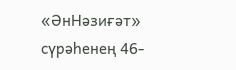«ӘнНәзиғәт» сүрәһенең 46-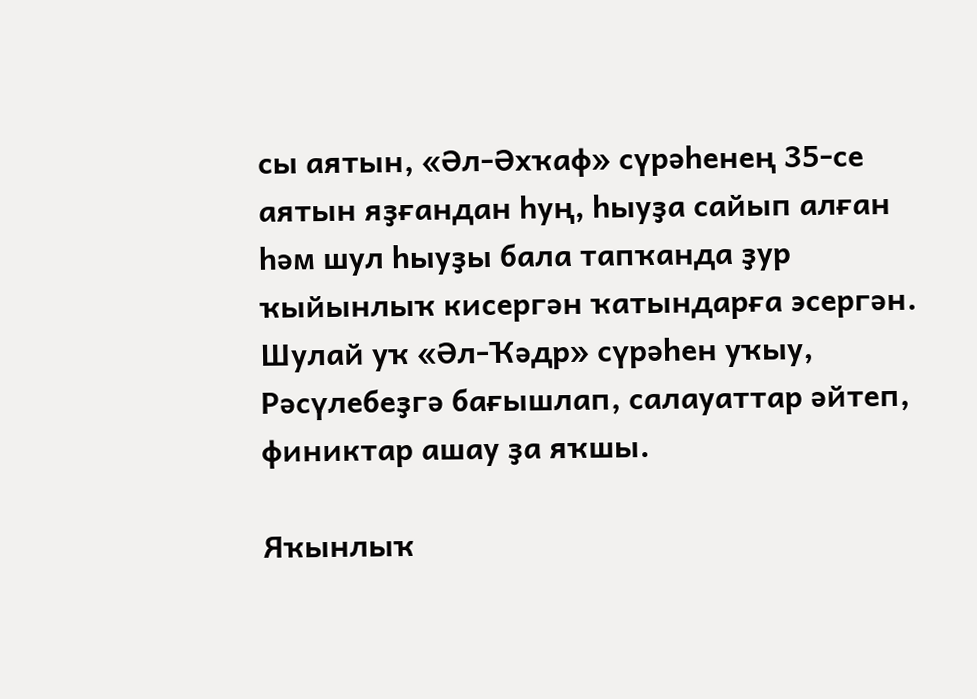сы аятын, «Әл-Әхҡаф» сүрәһенең 35-се аятын яҙғандан һуң, һыуҙа сайып алған һәм шул һыуҙы бала тапҡанда ҙур ҡыйынлыҡ кисергән ҡатындарға эсергән. Шулай уҡ «Әл-Ҡәдр» сүрәһен уҡыу, Рәсүлебеҙгә бағышлап, салауаттар әйтеп, финиктар ашау ҙа яҡшы.

Яҡынлыҡ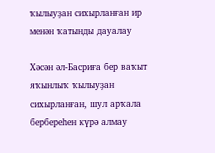ҡылыуҙан сихырланған ир менән ҡатынды дауалау

Хәсән әл-Басриға бер ваҡыт яҡынлыҡ ҡылыуҙан сихырланған, шул арҡала бербереһен күрә алмау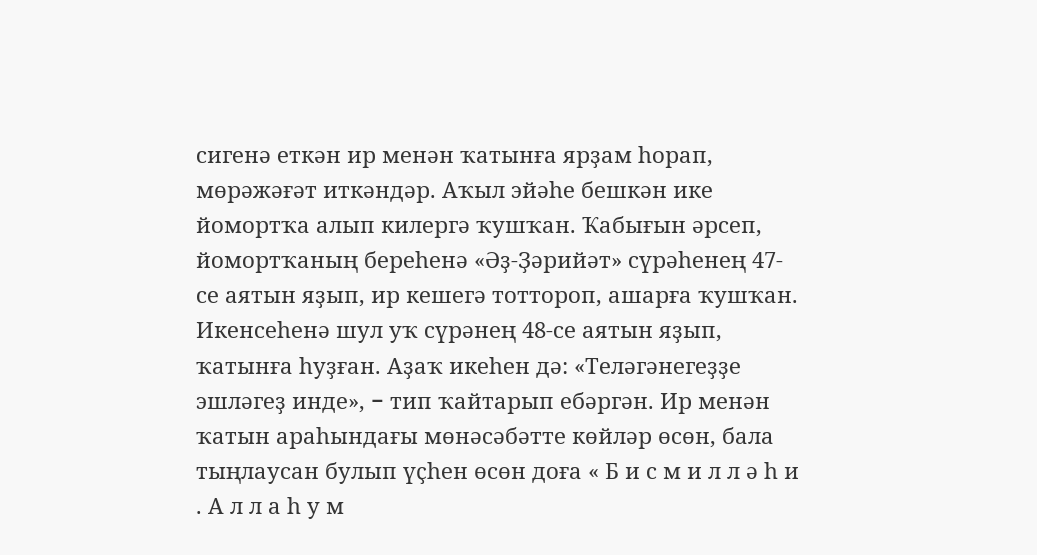сигенә еткән ир менән ҡатынға ярҙам һорап, мөрәжәғәт иткәндәр. Аҡыл эйәһе бешкән ике йомортҡа алып килергә ҡушҡан. Ҡабығын әрсеп, йомортҡаның береһенә «Әҙ-Ҙәрийәт» сүрәһенең 47-се аятын яҙып, ир кешегә тоттороп, ашарға ҡушҡан. Икенсеһенә шул уҡ сүрәнең 48-се аятын яҙып, ҡатынға һуҙған. Аҙаҡ икеһен дә: «Теләгәнегеҙҙе эшләгеҙ инде», − тип ҡайтарып ебәргән. Ир менән ҡатын араһындағы мөнәсәбәтте көйләр өсөн, бала тыңлаусан булып үҫһен өсөн доға « Б и с м и л л ә һ и . А л л а һ у м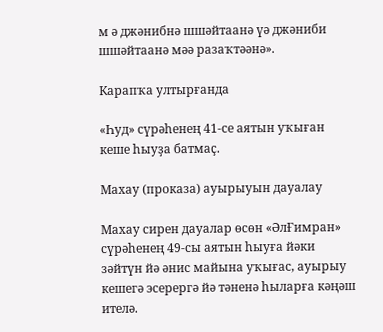м ә джәнибнә шшәйтаанә үә джәниби шшәйтаанә мәә разаҡтәәнә».

Карапҡа ултырғанда

«Һуд» сүрәһенең 41-се аятын уҡыған кеше һыуҙа батмаҫ.

Махау (проказа) ауырыуын дауалау

Махау сирен дауалар өсөн «ӘлҒимран» сүрәһенең 49-сы аятын һыуға йәки зәйтүн йә әнис майына уҡығас, ауырыу кешегә эсерергә йә тәненә һыларға кәңәш ителә.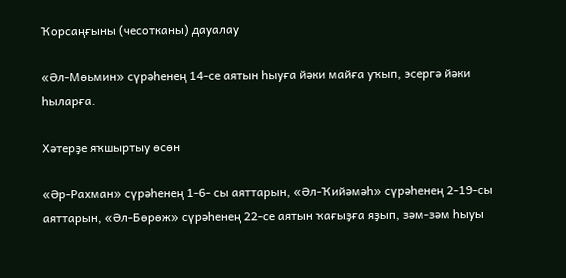Ҡорсаңғыны (чесотканы) дауалау

«Әл-Мөьмин» сүрәһенең 14-се аятын һыуға йәки майға уҡып, эсергә йәки һыларға.

Хәтерҙе яҡшыртыу өсөн

«Әр-Рахман» сүрәһенең 1-6- сы аяттарын, «Әл-Ҡийәмәһ» сүрәһенең 2-19-сы аяттарын, «Әл-Бөрөж» сүрәһенең 22-се аятын ҡағыҙға яҙып, зәм-зәм һыуы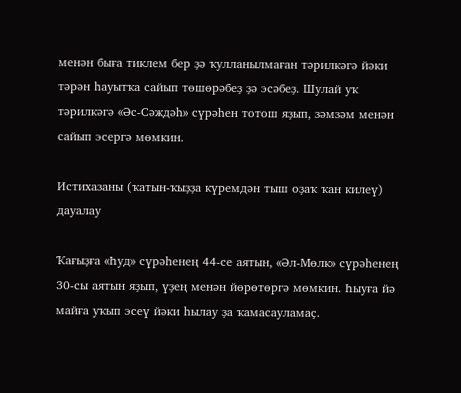менән быға тиклем бер ҙә ҡулланылмаған тәрилкәгә йәки тәрән һауытҡа сайып төшөрәбеҙ ҙә эсәбеҙ. Шулай уҡ тәрилкәгә «Әс-Сәждәһ» сүрәһен тотош яҙып, зәмзәм менән сайып эсергә мөмкин.

Истихазаны (ҡатын-ҡыҙҙа күремдән тыш оҙаҡ ҡан килеү) дауалау

Ҡағыҙға «Һуд» сүрәһенең 44-се аятын, «Әл-Мөлк» сүрәһенең 30-сы аятын яҙып, үҙең менән йөрөтөргә мөмкин. Һыуға йә майға уҡып эсеү йәки һылау ҙа ҡамасауламаҫ.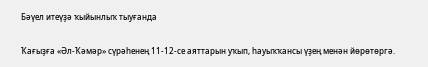Бәүел итеүҙә ҡыйынлыҡ тыуғанда

Ҡағыҙға «Әл-Ҡәмәр» сүрәһенең 11-12-се аяттарын уҡып, һауыҡҡансы үҙең менән йөрөтөргә.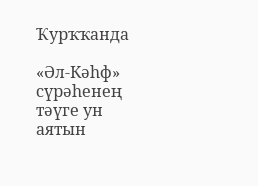Ҡурҡҡанда

«Әл-Кәһф» сүрәһенең тәүге ун аятын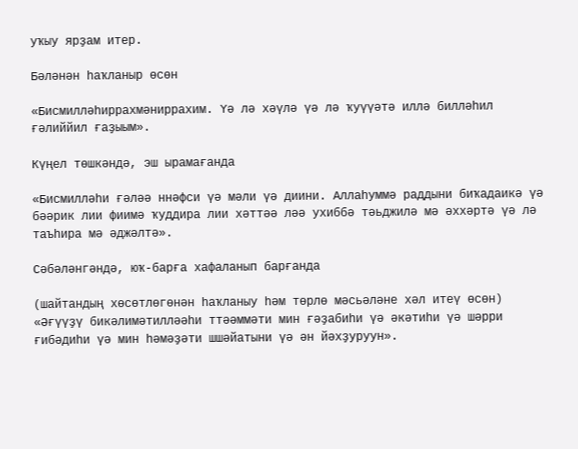уҡыу ярҙам итер.

Бәләнән һаҡланыр өсөн

«Бисмилләһиррахмәниррахим. Үә лә хәүлә үә лә ҡуүүәтә иллә билләһил ғәлиййил ғаҙыым».

Күңел төшкәндә, эш ырамағанда

«Бисмилләһи ғәләә ннәфси үә мәли үә диини. Аллаһуммә раддыни биҡадаикә үә бәәрик лии фиимә ҡуддира лии хәттәә ләә ухиббә тәьджилә мә әххәртә үә лә таъһира мә әджәлтә».

Сәбәләнгәндә, юҡ-барға хафаланып барғанда

(шайтандың хөсөтлөгөнән һаҡланыу һәм төрлө мәсьәләне хәл итеү өсөн) «Әғүүҙү бикәлимәтилләәһи ттәәммәти мин ғәҙабиһи үә әкәтиһи үә шәрри ғибәдиһи үә мин һәмәҙәти шшәйатыни үә ән йәхҙуруун».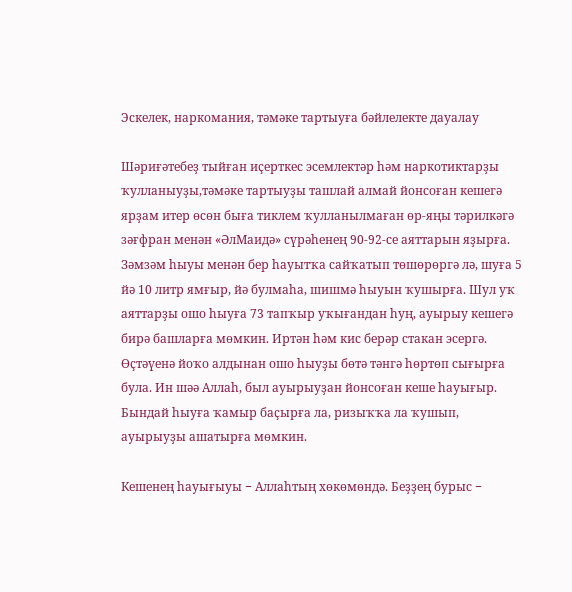Эскелек, наркомания, тәмәке тартыуға бәйлелекте дауалау

Шәриғәтебеҙ тыйған иҫерткес эсемлектәр һәм наркотиктарҙы ҡулланыуҙы,тәмәке тартыуҙы ташлай алмай йонсоған кешегә ярҙам итер өсөн быға тиклем ҡулланылмаған өр-яңы тәрилкәгә зәғфран менән «ӘлМаидә» сүрәһенең 90-92-се аяттарын яҙырға. Зәмзәм һыуы менән бер һауытҡа сайҡатып төшөрөргә лә, шуға 5 йә 10 литр ямғыр, йә булмаһа, шишмә һыуын ҡушырға. Шул уҡ аяттарҙы ошо һыуға 73 тапҡыр уҡығандан һуң, ауырыу кешегә бирә башларға мөмкин. Иртән һәм кис берәр стакан эсергә. Өҫтәүенә йоҡо алдынан ошо һыуҙы бөтә тәнгә һөртөп сығырға була. Ин шәә Аллаһ, был ауырыуҙан йонсоған кеше һауығыр. Бындай һыуға ҡамыр баҫырға ла, ризыҡҡа ла ҡушып, ауырыуҙы ашатырға мөмкин.

Кешенең һауығыуы − Аллаһтың хөкөмөндә. Беҙҙең бурыс −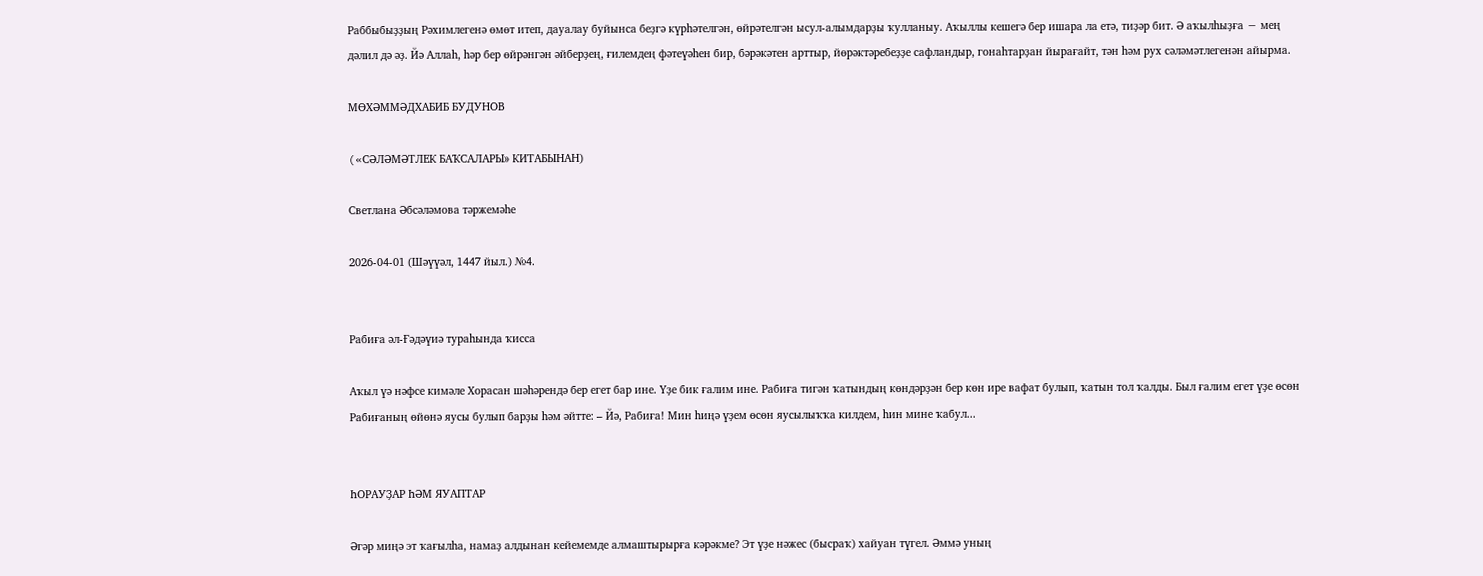Раббыбыҙҙың Рәхимлегенә өмөт итеп, дауалау буйынса беҙгә күрһәтелгән, өйрәтелгән ысул-алымдарҙы ҡулланыу. Аҡыллы кешегә бер ишара ла етә, тиҙәр бит. Ә аҡылһыҙға − мең дәлил дә әҙ. Йә Аллаһ, һәр бер өйрәнгән әйберҙең, ғилемдең фәтеүәһен бир, бәрәкәтен арттыр, йөрәктәребеҙҙе сафландыр, гонаһтарҙан йырағайт, тән һәм рух сәләмәтлегенән айырма.

МӨХӘММӘДХАБИБ БУДУНОВ

(«CӘЛӘМӘТЛЕК БАҠСАЛАРЫ» КИТАБЫНАН)

Светлана Әбсәләмова тәржемәһе

2026-04-01 (Шәүүәл, 1447 йыл.) №4.


Рабиға әл-Ғәдәүиә тураһында ҡисса

Аҡыл үә нәфсе кимәле Хорасан шәһәрендә бер егет бар ине. Үҙе бик ғалим ине. Рабиға тигән ҡатындың көндәрҙән бер көн ире вафат булып, ҡатын тол ҡалды. Был ғалим егет үҙе өсөн Рабиғаның өйөнә яусы булып барҙы һәм әйтте: – Йә, Рабиға! Мин һиңә үҙем өсөн яусылыҡҡа килдем, һин мине ҡабул...


ҺОРАУҘАР ҺӘМ ЯУАПТАР

Әгәр миңә эт ҡағылһа, намаҙ алдынан кейемемде алмаштырырға кәрәкме? Эт үҙе нәжес (бысраҡ) хайуан түгел. Әммә уның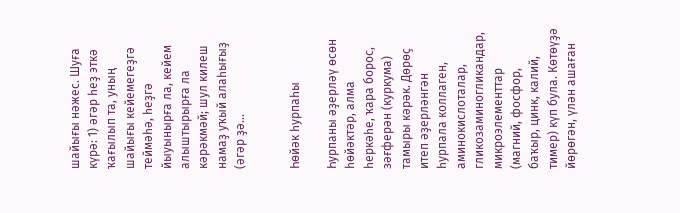шайығы нәжес. Шуға күрә: 1) әгәр һеҙ эткә ҡағылып та, уның шайығы кейемегеҙгә теймәһә, һеҙгә йыуынырға ла, кейем алыштырырға ла кәрәкмәй; шул килеш намаҙ уҡый алаһығыҙ (әгәр ҙә...


Һөйәк һурпаһы

Һурпаны әҙерләү өсөн һөйәктәр, алма һеркәһе, ҡара борос, зәғферән (куркума) тамыры кәрәк. Дөрөҫ итеп әҙерләнгән һурпала коллаген, аминокислоталар, гликозаминогликандар, микроэлементтар (магний, фосфор, баҡыр, цинк, калий, тимер) күп була. Көтөүҙә йөрөгән, үлән ашаған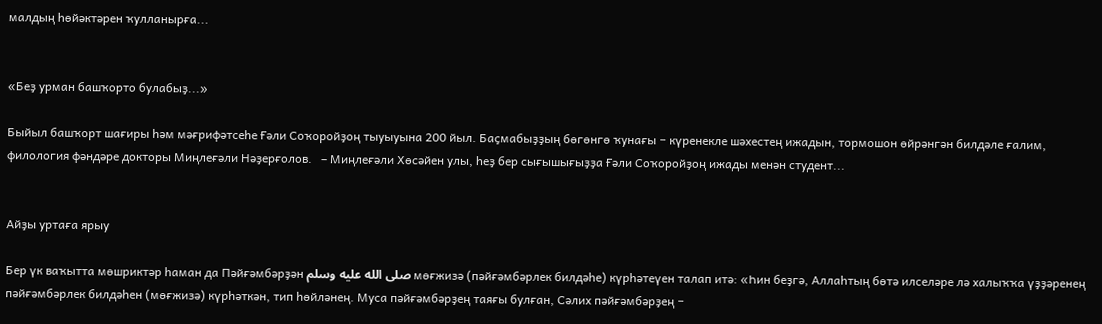малдың һөйәктәрен ҡулланырға...


«Беҙ урман башҡорто булабыҙ...»

Быйыл башҡорт шағиры һәм мәғрифәтсеһе Ғәли Соҡоройҙоң тыуыуына 200 йыл. Баҫмабыҙҙың бөгөнгө ҡунағы − күренекле шәхестең ижадын, тормошон өйрәнгән билдәле ғалим, филология фәндәре докторы Миңлеғәли Нәҙерғолов.   – Миңлеғәли Хөсәйен улы, һеҙ бер сығышығыҙҙа Ғәли Соҡоройҙоң ижады менән студент...


Айҙы уртаға ярыу

Бер үк ваҡытта мөшриктәр һаман да Пәйғәмбәрҙән صلى الله عليه وسلم мөғжизә (пәйғәмбәрлек билдәһе) күрһәтеүен талап итә: «Һин беҙгә, Аллаһтың бөтә илселәре лә халыҡҡа үҙҙәренең пәйғәмбәрлек билдәһен (мөғжизә) күрһәткән, тип һөйләнең. Муса пәйғәмбәрҙең таяғы булған, Сәлих пәйғәмбәрҙең −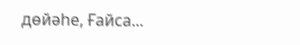дөйәһе, Ғайса...